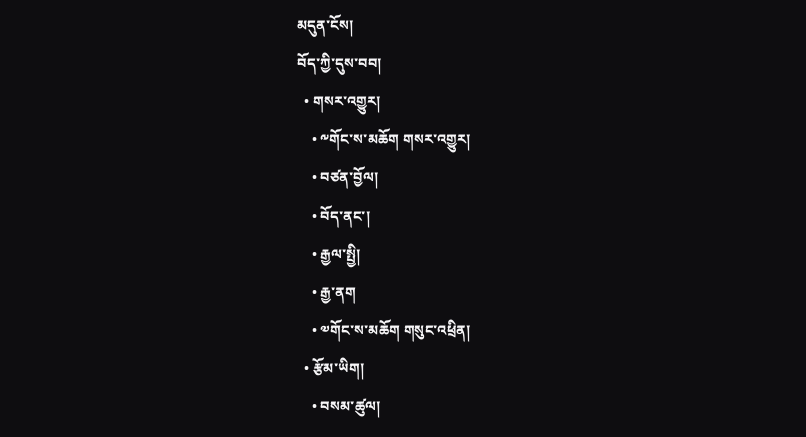མདུན་ངོས།
བོད་ཀྱི་དུས་བབ།
  • གསར་འགྱུར།
    • ༸གོང་ས་མཆོག གསར་འགྱུར།
    • བཙན་བྱོལ།
    • བོད་ནང་།
    • རྒྱལ་སྤྱི།
    • རྒྱ་ནག
    • ༧གོང་ས་མཆོག གསུང་འཕྲིན།
  • རྩོམ་ཡིག།
    • བསམ་ཚུལ།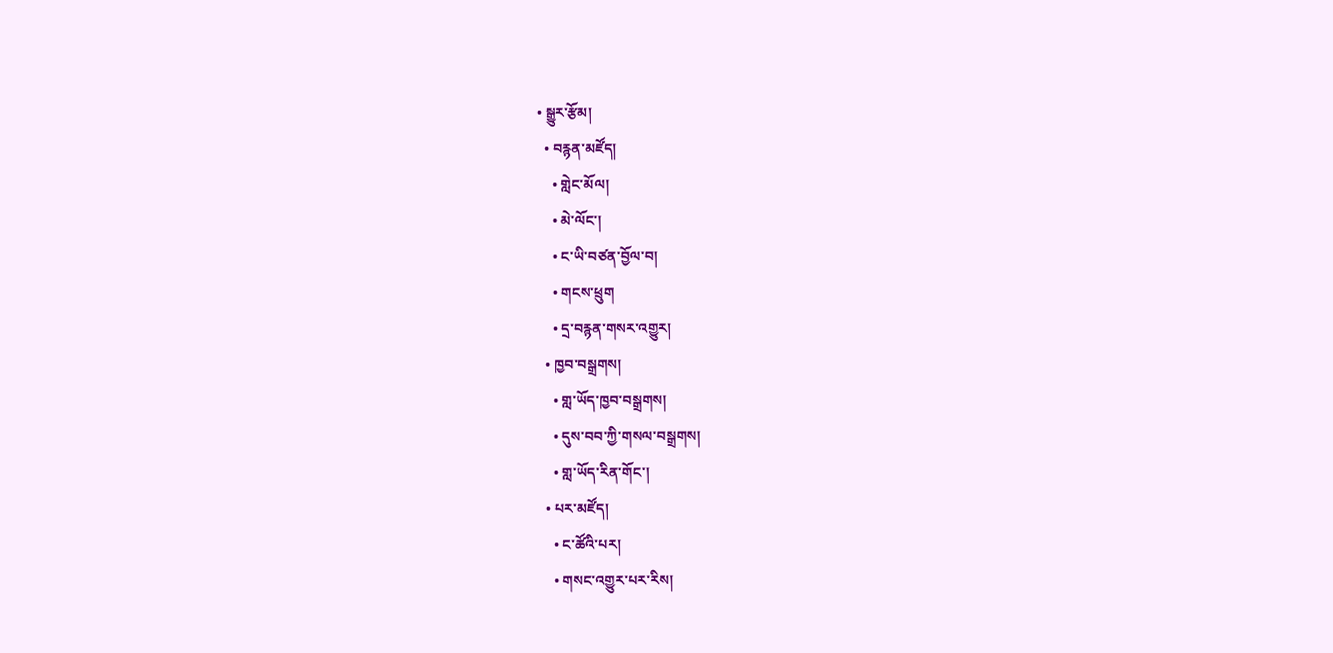• སྒྱུར་རྩོམ།
  • བརྙན་མཛོད།
    • གླེང་མོལ།
    • མེ་ལོང་།
    • ང་ཡི་བཙན་བྱོལ་བ།
    • གངས་ཕྲུག
    • དྲ་བརྙན་གསར་འགྱུར།
  • ཁྱབ་བསྒྲགས།
    • གླ་ཡོད་ཁྱབ་བསྒྲགས།
    • དུས་བབ་ཀྱི་གསལ་བསྒྲགས།
    • གླ་ཡོད་རིན་གོང་།
  • པར་མཛོད།
    • ང་ཚོའི་པར།
    • གསང་འགྱུར་པར་རིས།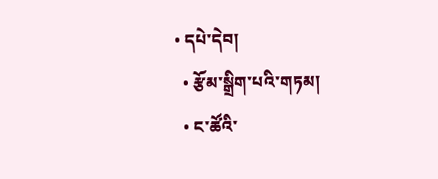• དཔེ་དེབ།
  • རྩོམ་སྒྲིག་པའི་གཏམ།
  • ང་ཚོའི་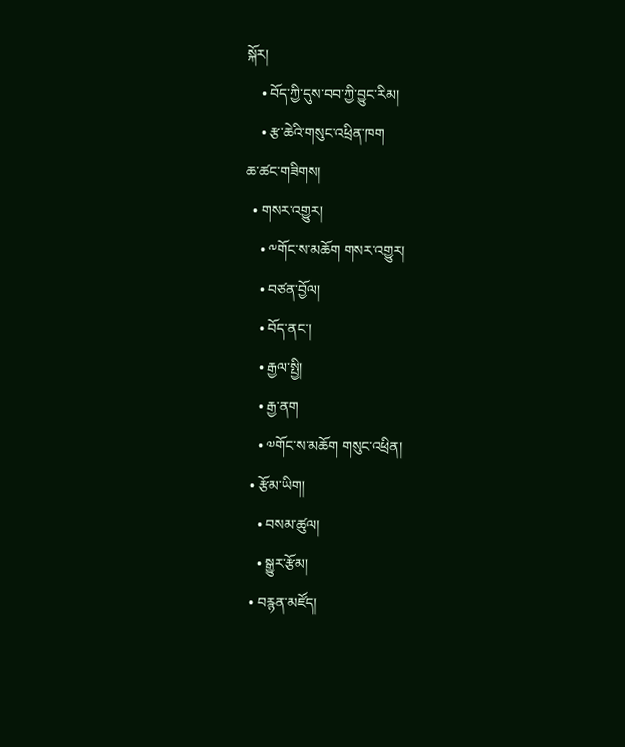སྐོར།
    • བོད་ཀྱི་དུས་བབ་ཀྱི་བྱུང་རིམ།
    • རྩ་ཆེའི་གསུང་འཕྲིན་ཁག
ཆ་ཚང་གཟིགས།
  • གསར་འགྱུར།
    • ༸གོང་ས་མཆོག གསར་འགྱུར།
    • བཙན་བྱོལ།
    • བོད་ནང་།
    • རྒྱལ་སྤྱི།
    • རྒྱ་ནག
    • ༧གོང་ས་མཆོག གསུང་འཕྲིན།
  • རྩོམ་ཡིག།
    • བསམ་ཚུལ།
    • སྒྱུར་རྩོམ།
  • བརྙན་མཛོད།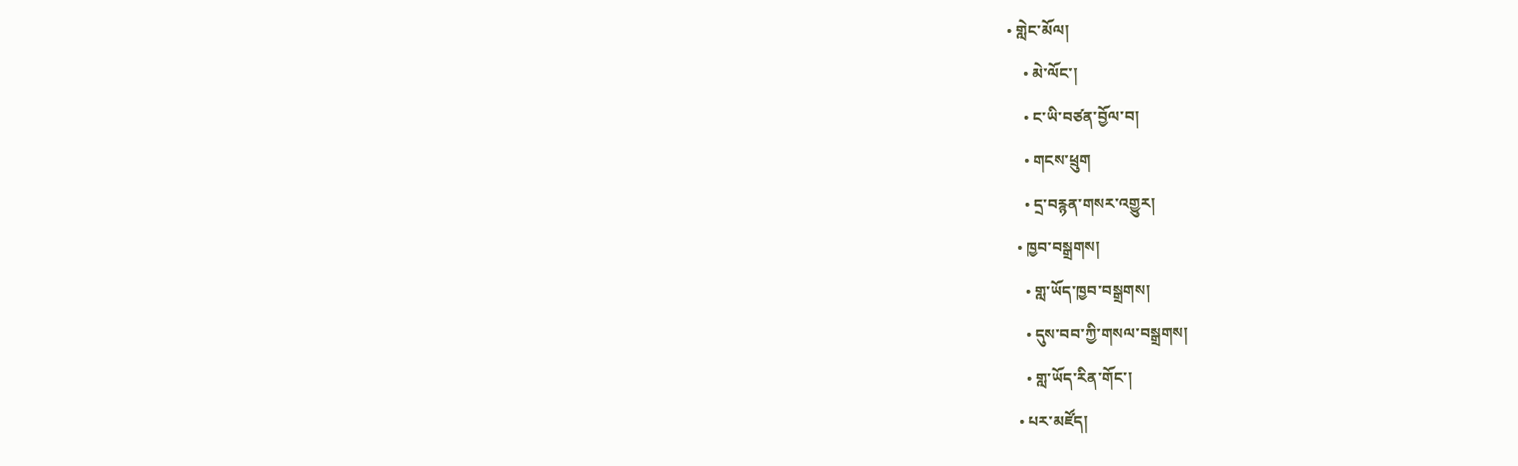• གླེང་མོལ།
    • མེ་ལོང་།
    • ང་ཡི་བཙན་བྱོལ་བ།
    • གངས་ཕྲུག
    • དྲ་བརྙན་གསར་འགྱུར།
  • ཁྱབ་བསྒྲགས།
    • གླ་ཡོད་ཁྱབ་བསྒྲགས།
    • དུས་བབ་ཀྱི་གསལ་བསྒྲགས།
    • གླ་ཡོད་རིན་གོང་།
  • པར་མཛོད།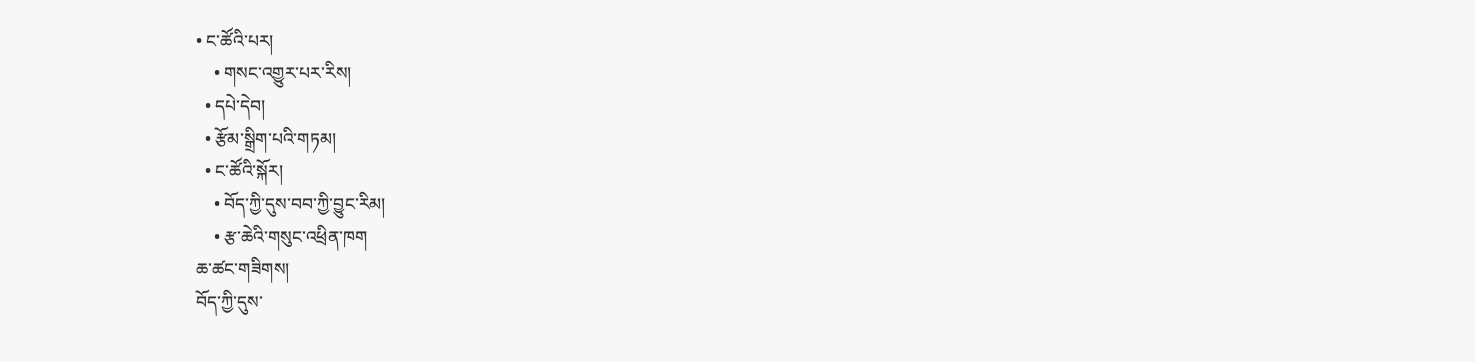• ང་ཚོའི་པར།
    • གསང་འགྱུར་པར་རིས།
  • དཔེ་དེབ།
  • རྩོམ་སྒྲིག་པའི་གཏམ།
  • ང་ཚོའི་སྐོར།
    • བོད་ཀྱི་དུས་བབ་ཀྱི་བྱུང་རིམ།
    • རྩ་ཆེའི་གསུང་འཕྲིན་ཁག
ཆ་ཚང་གཟིགས།
བོད་ཀྱི་དུས་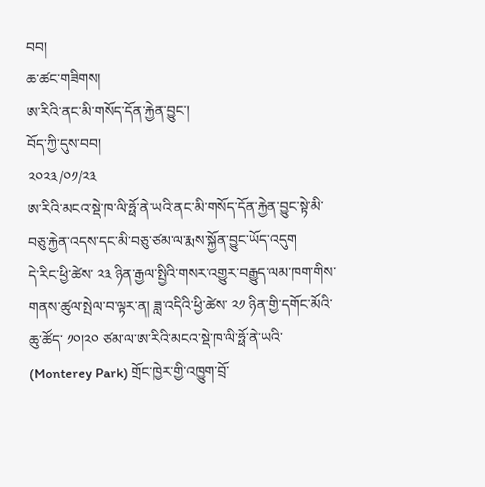བབ།
ཆ་ཚང་གཟིགས།
ཨ་རིའི་ནང་མི་གསོད་དོན་རྐྱེན་བྱུང་།
བོད་ཀྱི་དུས་བབ།
༢༠༢༣/༠༡/༢༣
ཨ་རིའི་མངའ་སྡེ་ཁ་ལི་ཧྥོ་ནེ་ཡའི་ནང་མི་གསོད་དོན་རྐྱེན་བྱུང་སྟེ་མི་བཅུ་རྐྱེན་འདས་དང་མི་བཅུ་ཙམ་ལ་རྨས་སྐྱོན་བྱུང་ཡོད་འདུག
དེ་རིང་ཕྱི་ཚེས་ ༢༣ ཉིན་རྒྱལ་སྤྱིའི་གསར་འགྱུར་བརྒྱུད་ལམ་ཁག་གིས་གནས་ཚུལ་སྤེལ་བ་ལྟར་ན། ཟླ་འདིའི་ཕྱི་ཚེས་ ༢༡ ཉིན་གྱི་དགོང་མོའི་ཆུ་ཚོད་ ༡༠།༢༠ ཙམ་ལ་ཨ་རིའི་མངའ་སྡེ་ཁ་ལི་ཧྥོ་ནེ་ཡའི་ (Monterey Park) གྲོང་ཁྱེར་གྱི་འཁྱུག་བྲོ་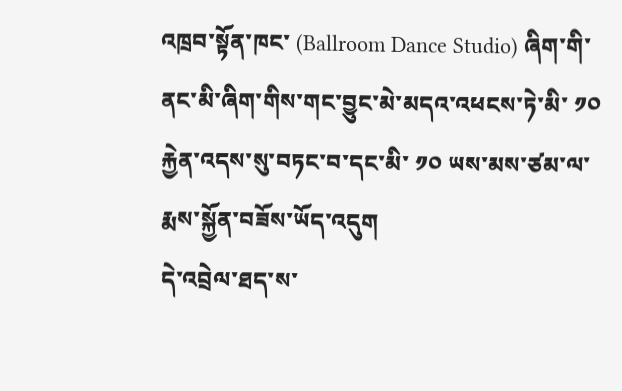འཁྲབ་སྟོན་ཁང་ (Ballroom Dance Studio) ཞིག་གི་ནང་མི་ཞིག་གིས་གང་བྱུང་མེ་མདའ་འཕངས་ཏེ་མི་ ༡༠ རྐྱེན་འདས་སུ་བཏང་བ་དང་མི་ ༡༠ ཡས་མས་ཙམ་ལ་རྨས་སྐྱོན་བཟོས་ཡོད་འདུག
དེ་འབྲེལ་ཐད་ས་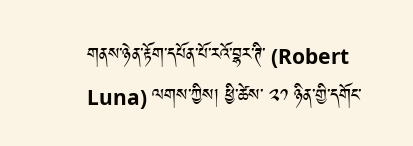གནས་ཉེན་རྟོག་དཔོན་པོ་རའོ་བྷར་ཊི་ (Robert Luna) ལགས་ཀྱིས། ཕྱི་ཚེས་ ༢༡ ཉིན་གྱི་དགོང་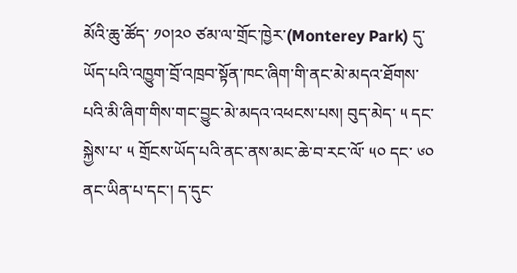མོའི་ཆུ་ཚོད་ ༡༠།༢༠ ཙམ་ལ་གྲོང་ཁྱེར་(Monterey Park) དུ་ཡོད་པའི་འཁྱུག་བྲོ་འཁྲབ་སྟོན་ཁང་ཞིག་གི་ནང་མེ་མདའ་ཐོགས་པའི་མི་ཞིག་གིས་གང་བྱུང་མེ་མདའ་འཕངས་པས། བུད་མེད་ ༥ དང་སྐྱེས་པ་ ༥ གྲོངས་ཡོད་པའི་ནང་ནས་མང་ཆེ་བ་རང་ལོ་ ༥༠ དང་ ༦༠ ནང་ཡིན་པ་དང་། ད་དུང་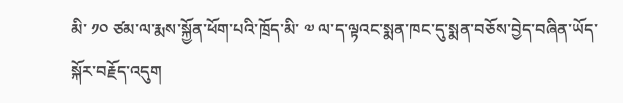མི་ ༡༠ ཙམ་ལ་རྨས་སྐྱོན་ཕོག་པའི་ཁྲོད་མི་ ༧ ལ་ད་ལྟའང་སྨན་ཁང་དུ་སྨན་བཅོས་བྱེད་བཞིན་ཡོད་སྐོར་བརྗོད་འདུག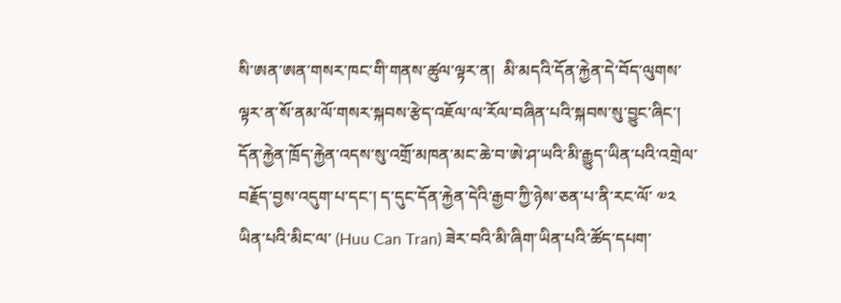སི་ཨན་ཨན་གསར་ཁང་གི་གནས་ཚུལ་ལྟར་ན།  མི་མདའི་དོན་རྐྱེན་དེ་བོད་ལུགས་ལྟར་ན་སོ་ནམ་ལོ་གསར་སྐབས་རྩེད་འཇོལ་ལ་རོལ་བཞིན་པའི་སྐབས་སུ་བྱུང་ཞིང་། དོན་རྐྱེན་ཁྲོད་རྐྱེན་འདས་སུ་འགྲོ་མཁན་མང་ཆེ་བ་ཨེ་ཤ་ཡའི་མི་རྒྱུད་ཡིན་པའི་འགྲེལ་བརྗོད་བྱས་འདུག་པ་དང་། ད་དུང་དོན་རྐྱེན་དེའི་རྒྱབ་ཀྱི་ཉེས་ཅན་པ་ནི་རང་ལོ་ ༧༢ ཡིན་པའི་མིང་ལ་ (Huu Can Tran) ཟེར་བའི་མི་ཞིག་ཡིན་པའི་ཚོད་དཔག་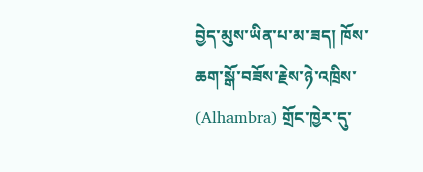བྱེད་མུས་ཡིན་པ་མ་ཟད། ཁོས་ཆག་སྒོ་བཟོས་རྗེས་ཉེ་འཁྲིས་ (Alhambra) གྲོང་ཁྱེར་དུ་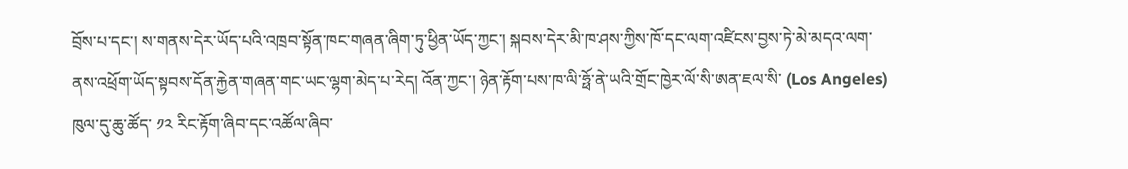བྲོས་པ་དང་། ས་གནས་དེར་ཡོད་པའི་འཁྲབ་སྟོན་ཁང་གཞན་ཞིག་ཏུ་ཕྱིན་ཡོད་ཀྱང་། སྐབས་དེར་མི་ཁ་ཤས་ཀྱིས་ཁོ་དང་ལག་འཛིངས་བྱས་ཏེ་མེ་མདའ་ལག་ནས་འཕྲོག་ཡོད་སྟབས་དོན་རྐྱེན་གཞན་གང་ཡང་ལྷག་མེད་པ་རེད། འོན་ཀྱང་། ཉེན་རྟོག་པས་ཁ་ལི་ཧྥོ་ནེ་ཡའི་གྲོང་ཁྱེར་ལོ་སི་ཨན་ཇལ་སི་ (Los Angeles) ཁུལ་དུ་ཆུ་ཚོད་ ༡༢ རིང་རྟོག་ཞིབ་དང་འཚོལ་ཞིབ་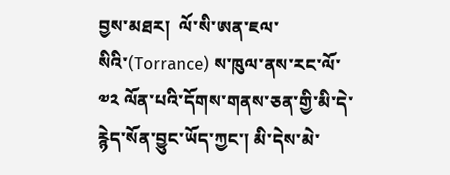བྱས་མཐར།  ལོ་སི་ཨན་ཇལ་སིའི་(Torrance) ས་ཁུལ་ནས་རང་ལོ་ ༧༢ ལོན་པའི་དོགས་གནས་ཅན་གྱི་མི་དེ་རྙེད་སོན་བྱུང་ཡོད་ཀྱང་། མི་དེས་མེ་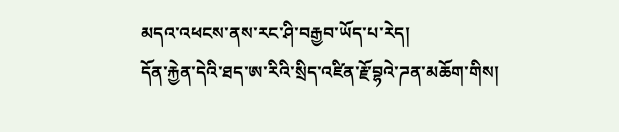མདའ་འཕངས་ནས་རང་ཤི་བརྒྱབ་ཡོད་པ་རེད།
དོན་རྐྱེན་དེའི་ཐད་ཨ་རིའི་སྲིད་འཛིན་རྗོ་བྷའེ་ཌན་མཆོག་གིས།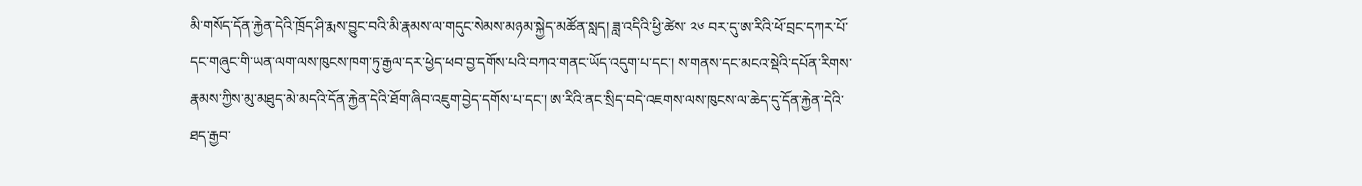མི་གསོད་དོན་རྐྱེན་དེའི་ཁྲོད་ཤི་རྨས་བྱུང་བའི་མི་རྣམས་ལ་གདུང་སེམས་མཉམ་སྐྱེད་མཚོན་སླད། ཟླ་འདིའི་ཕྱི་ཚེས་ ༢༦ བར་དུ་ཨ་རིའི་ཕོ་བྲང་དཀར་པོ་དང་གཞུང་གི་ཡན་ལག་ལས་ཁུངས་ཁག་ཏུ་རྒྱལ་དར་ཕྱེད་ཕབ་བྱ་དགོས་པའི་བཀའ་གནང་ཡོད་འདུག་པ་དང་། ས་གནས་དང་མངའ་སྡེའི་དཔོན་རིགས་རྣམས་ཀྱིས་མུ་མཐུད་མེ་མདའི་དོན་རྐྱེན་དེའི་ཐོག་ཞིབ་འཇུག་བྱེད་དགོས་པ་དང་། ཨ་རིའི་ནང་སྲིད་བདེ་འཇགས་ལས་ཁུངས་ལ་ཆེད་དུ་དོན་རྐྱེན་དེའི་ཐད་རྒྱབ་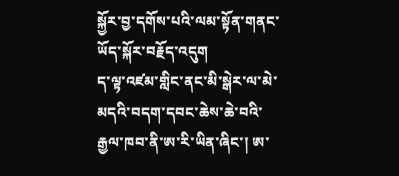སྐྱོར་བྱ་དགོས་པའི་ལམ་སྟོན་གནང་ཡོད་སྐོར་བརྗོད་འདུག
ད་ལྟ་འཛམ་གླིང་ནང་མི་སྒེར་ལ་མེ་མདའི་བདག་དབང་ཆེས་ཆེ་བའི་རྒྱལ་ཁབ་ནི་ཨ་རི་ཡིན་ཞིང་། ཨ་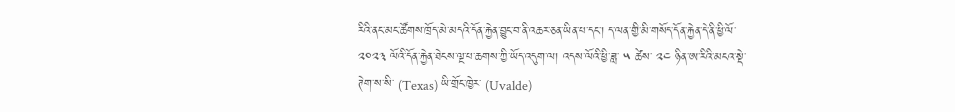རིའི་ནང་མང་ཚོགས་ཁྲོད་མེ་མདའི་དོན་རྐྱེན་བྱུང་བ་ནི་འཆར་ཅན་ཡིན་པ་དང་། ད་ལན་གྱི་མི་གསོད་དོན་རྐྱེན་དེ་ནི་ཕྱི་ལོ་ ༢༠༢༣ ལོའི་དོན་རྐྱེན་ཐེངས་ལྔ་པ་ཆགས་ཀྱི་ཡོད་འདུག་ལ། འདས་ལོའི་ཕྱི་ཟླ་ ༥ ཚེས་ ༢༤ ཉིན་ཨ་རིའི་མངའ་སྡེ་ཊེག་ས་སི་ (Texas) ཡི་གྲོང་ཁྱེར་ (Uvalde)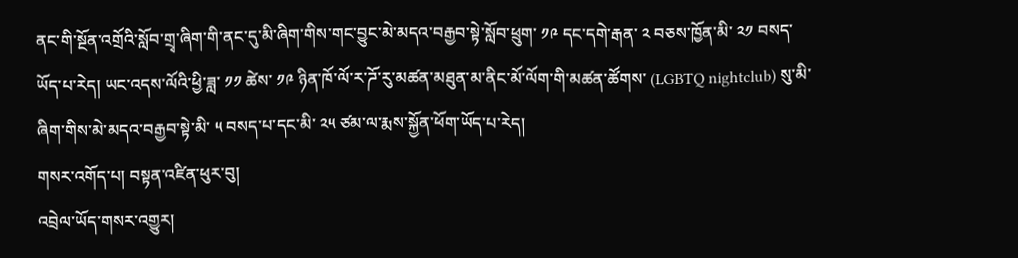ནང་གི་སྔོན་འགྲོའི་སློབ་གྲྭ་ཞིག་གི་ནང་དུ་མི་ཞིག་གིས་གང་བྱུང་མེ་མདའ་བརྒྱབ་སྟེ་སློབ་ཕྲུག་ ༡༩ དང་དགེ་རྒན་ ༢ བཅས་ཁྱོན་མི་ ༢༡ བསད་ཡོད་པ་རེད། ཡང་འདས་ལོའི་ཕྱི་ཟླ་ ༡༡ ཚེས་ ༡༩ ཉིན་ཁོ་ལོ་ར་ཌོ་རུ་མཚན་མཐུན་མ་ནིང་མོ་ལོག་གི་མཚན་ཚོགས་ (LGBTQ nightclub) སུ་མི་ཞིག་གིས་མེ་མདའ་བརྒྱབ་སྟེ་མི་ ༥ བསད་པ་དང་མི་ ༢༥ ཙམ་ལ་རྨས་སྐྱོན་ཕོག་ཡོད་པ་རེད།
གསར་འགོད་པ། བསྟན་འཛིན་ཕུར་བུ།
འབྲེལ་ཡོད་གསར་འགྱུར།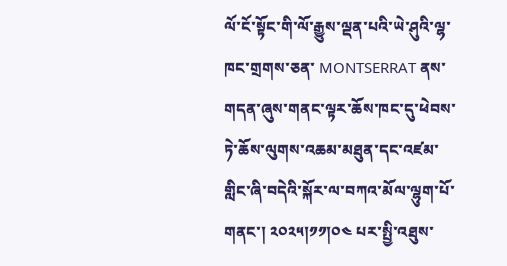ལོ་ངོ་སྟོང་གི་ལོ་རྒྱུས་ལྡན་པའི་ཡེ་ཤུའི་ལྷ་ཁང་གྲགས་ཅན་ MONTSERRAT ནས་གདན་ཞུས་གནང་ལྟར་ཆོས་ཁང་དུ་ཕེབས་ཏེ་ཆོས་ལུགས་འཆམ་མཐུན་དང་འཛམ་གླིང་ཞི་བདེའི་སྐོར་ལ་བཀའ་མོལ་ལྷུག་པོ་གནང་། ༢༠༢༥།༡༡།༠༤ པར་སྤྱི་འཐུས་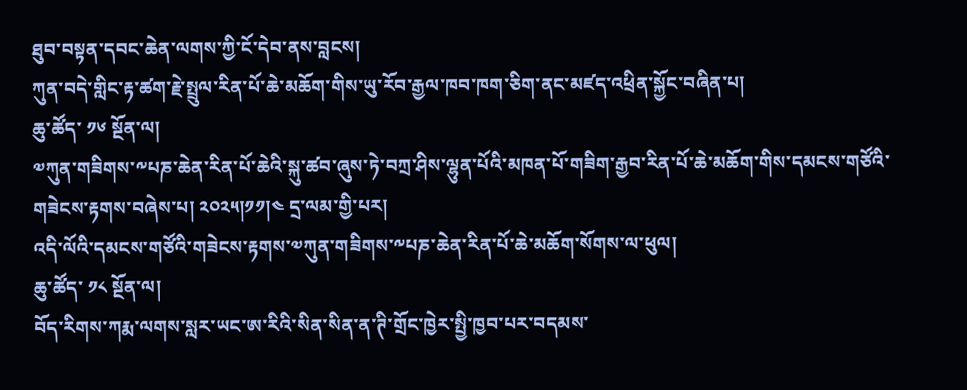ཐུབ་བསྟན་དབང་ཆེན་ལགས་ཀྱི་ངོ་དེབ་ནས་བླངས།
ཀུན་བདེ་གླིང་རྟ་ཚག་རྗེ་སྤྲུལ་རིན་པོ་ཆེ་མཆོག་གིས་ཡུ་རོབ་རྒྱལ་ཁབ་ཁག་ཅིག་ནང་མཛད་འཕྲིན་སྐྱོང་བཞིན་པ།
ཆུ་ཚོད་ ༡༦ སྔོན་ལ།
༧ཀུན་གཟིགས་༸པཎ་ཆེན་རིན་པོ་ཆེའི་སྐུ་ཚབ་ཞུས་ཏེ་བཀྲ་ཤིས་ལྷུན་པོའི་མཁན་པོ་གཟིག་རྒྱབ་རིན་པོ་ཆེ་མཆོག་གིས་དམངས་གཙོའི་གཟེངས་རྟགས་བཞེས་པ། ༢༠༢༥།༡༡།༤ དྲ་ལམ་གྱི་པར།
འདི་ལོའི་དམངས་གཙོའི་གཟེངས་རྟགས་༧ཀུན་གཟིགས་༸པཎ་ཆེན་རིན་པོ་ཆེ་མཆོག་སོགས་ལ་ཕུལ།
ཆུ་ཚོད་ ༡༨ སྔོན་ལ།
བོད་རིགས་ཀརྨ་ལགས་སླར་ཡང་ཨ་རིའི་སིན་སིན་ན་ཊི་གྲོང་ཁྱེར་སྤྱི་ཁྱབ་པར་བདམས་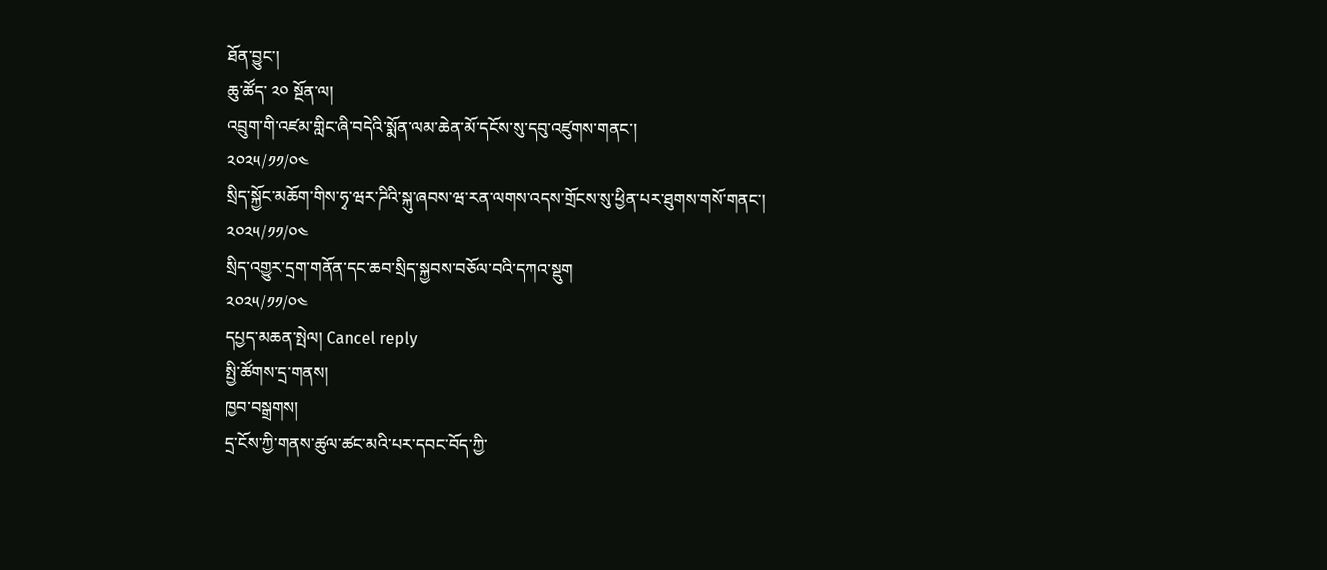ཐོན་བྱུང་།
ཆུ་ཚོད་ ༢༠ སྔོན་ལ།
འབྲུག་གི་འཛམ་གླིང་ཞི་བདེའི་སྨོན་ལམ་ཆེན་མོ་དངོས་སུ་དབུ་འཛུགས་གནང་།
༢༠༢༥/༡༡/༠༤
སྲིད་སྐྱོང་མཆོག་གིས་ཧྭ་ཝར་ཌིའི་སྐུ་ཞབས་ཝ་རན་ལགས་འདས་གྲོངས་སུ་ཕྱིན་པར་ཐུགས་གསོ་གནང་།
༢༠༢༥/༡༡/༠༤
སྲིད་འགྱུར་དྲག་གནོན་དང་ཆབ་སྲིད་སྐྱབས་བཅོལ་བའི་དཀའ་སྡུག
༢༠༢༥/༡༡/༠༤
དཔྱད་མཆན་སྤེལ། Cancel reply
སྤྱི་ཚོགས་དྲ་གནས།
ཁྱབ་བསྒྲགས།
དྲ་ངོས་ཀྱི་གནས་ཚུལ་ཚང་མའི་པར་དབང་བོད་ཀྱི་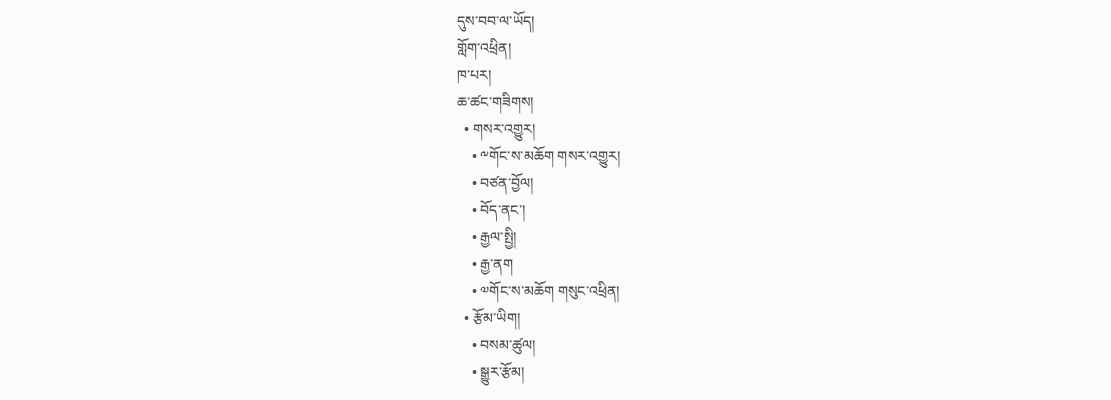དུས་བབ་ལ་ཡོད།
གློག་འཕྲིན།
ཁ་པར།
ཆ་ཚང་གཟིགས།
  • གསར་འགྱུར།
    • ༸གོང་ས་མཆོག གསར་འགྱུར།
    • བཙན་བྱོལ།
    • བོད་ནང་།
    • རྒྱལ་སྤྱི།
    • རྒྱ་ནག
    • ༧གོང་ས་མཆོག གསུང་འཕྲིན།
  • རྩོམ་ཡིག།
    • བསམ་ཚུལ།
    • སྒྱུར་རྩོམ།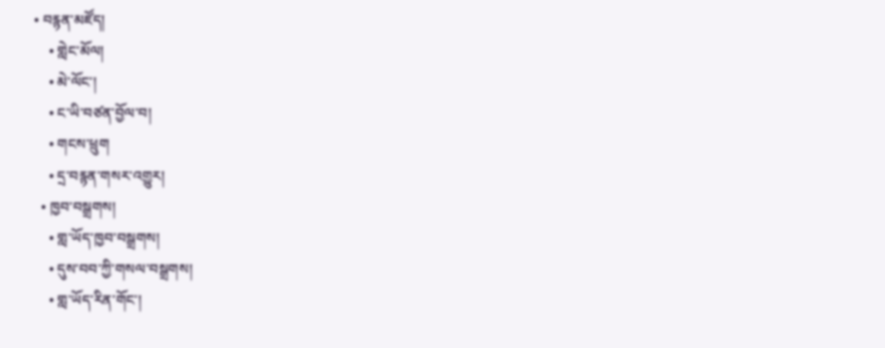• བརྙན་མཛོད།
    • གླེང་མོལ།
    • མེ་ལོང་།
    • ང་ཡི་བཙན་བྱོལ་བ།
    • གངས་ཕྲུག
    • དྲ་བརྙན་གསར་འགྱུར།
  • ཁྱབ་བསྒྲགས།
    • གླ་ཡོད་ཁྱབ་བསྒྲགས།
    • དུས་བབ་ཀྱི་གསལ་བསྒྲགས།
    • གླ་ཡོད་རིན་གོང་།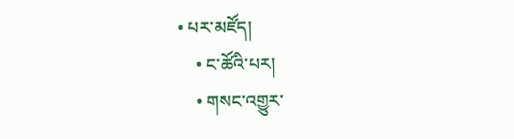• པར་མཛོད།
    • ང་ཚོའི་པར།
    • གསང་འགྱུར་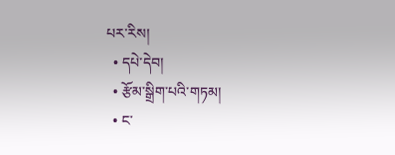པར་རིས།
  • དཔེ་དེབ།
  • རྩོམ་སྒྲིག་པའི་གཏམ།
  • ང་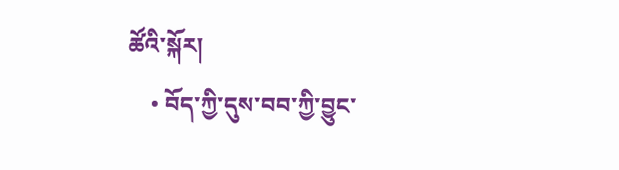ཚོའི་སྐོར།
    • བོད་ཀྱི་དུས་བབ་ཀྱི་བྱུང་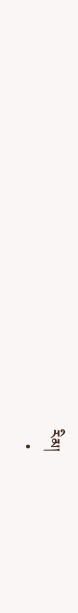རིམ།
    •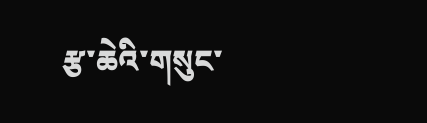རྩ་ཆེའི་གསུང་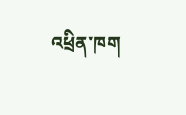འཕྲིན་ཁག